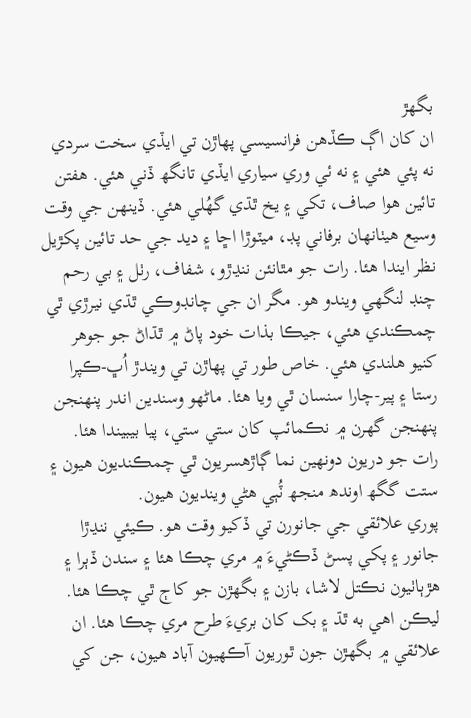بگھڙ
ان کان اڳ ڪڏھن فرانسيسي پھاڙن تي ايڏي سخت سردي نه پئي ھئي ۽ نه ئي وري سياري ايڏي تانگھ ڏني ھئي. ھفتن تائين ھوا صاف، تکي ۽ يخ ٿڌي گھُلي ھئي. ڏينھن جي وقت وسيع ھيٺانھان برفاني پڊ، ميٽوڙا اڇا ۽ ديد جي حد تائين پکڙيل نظر ايندا ھئا. رات جو مٿانئن ننڍڙو، شفاف، رٺل ۽ بي رحم چنڊ لنگھي ويندو ھو. مگر ان جي چانڊوڪي ٿڌي نيرڙي ٿي چمڪندي ھئي، جيڪا بذات خود پاڻ ۾ ٿڌاڻ جو جوھر کنيو ھلندي ھئي. خاص طور تي پھاڙن تي ويندڙ اُڀ-ڪپرا رستا ۽ پير-چارا سنسان ٿي ويا ھئا. ماڻھو وسندين اندر پنھنجن پنھنجن گھرن ۾ نڪمائپ کان ستي ستي، پيا بيبيندا ھئا. رات جو دريون دونھين نما ڳاڙھسريون ٿي چمڪنديون ھيون ۽ ستت گگھ اوندھ منجھ ٽُٻي ھڻي وينديون ھيون.
پوري علائقي جي جانورن تي ڏکيو وقت ھو. ڪيئي ننڍڙا جانور ۽ پکي پسڻ ڏڪڻيءَ ۾ مري چڪا ھئا ۽ سندن ڏٻرا ۽ ھڙٻاٺيون نڪتل لاشا، بازن ۽ بگھڙن جو کاڄ ٿي چڪا ھئا. ليڪن اھي به ٿڌ ۽ بک کان بريءَ طرح مري چڪا ھئا. ان علائقي ۾ بگھڙن جون ٿوريون آڪھيون آباد ھيون، جن کي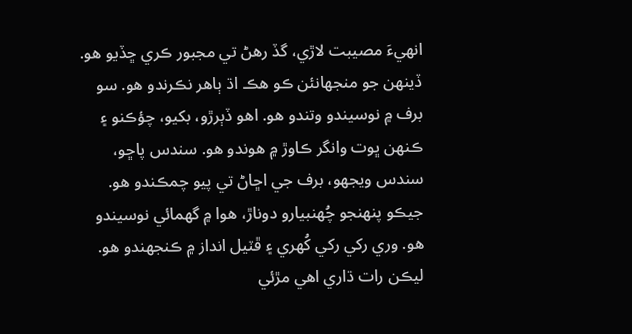انھيءَ مصيبت لاڙي، گڏ رھڻ تي مجبور ڪري ڇڏيو ھو. ڏينھن جو منجھانئن ڪو ھڪ اڌ ٻاھر نڪرندو ھو. سو برف ۾ نوسيندو وتندو ھو. اھو ڏٻرڙو، بکيو، چؤڪنو ۽ ڪنھن ڀوت وانگر ڪاوڙ ۾ ھوندو ھو. سندس پاڇو، سندس ويجھو، برف جي اڇاڻ تي پيو چمڪندو ھو. جيڪو پنھنجو چُھنبيارو دوناڙ، ھوا ۾ گھمائي نوسيندو ھو. وري رکي رکي کُھري ۽ ڦٽيل انداز ۾ ڪنجھندو ھو. ليڪن رات ڌاري اھي مڙئي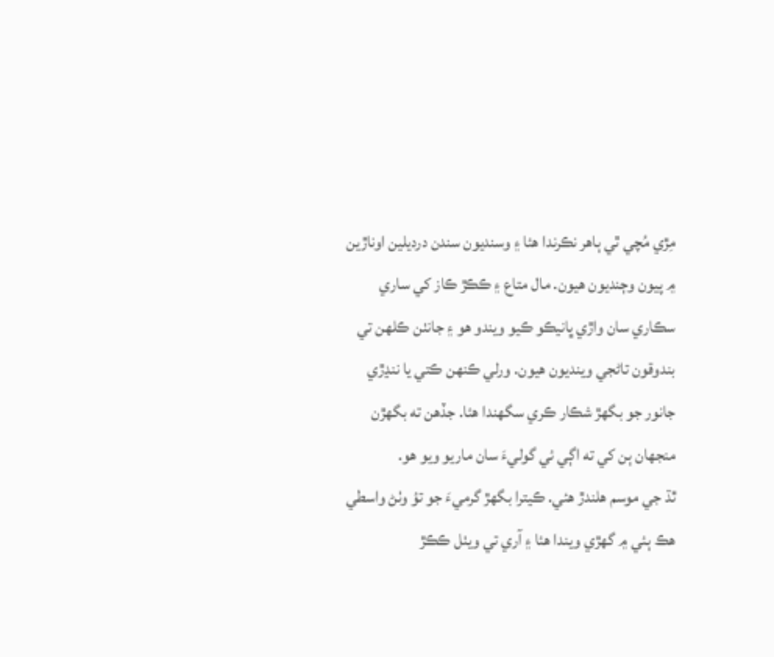مِڙي مُچي ٿي ٻاھر نڪرندا ھئا ۽ وسنديون سندن درديلين اوناڙين ۾ پيون وڄنديون ھيون. مال متاع ۽ ڪڪڙ ڪاز کي ساري سڪاري سان واڙي ڀانيڪو ڪيو ويندو ھو ۽ جانٺن ڪلھن تي بندوقون تاڻجي وينديون ھيون. ورلي ڪنھن ڪتي يا ننڍڙي جانور جو بگھڙ شڪار ڪري سگھندا ھئا. جڏھن ته بگھڙن منجھان ٻن کي ته اڳي ئي گوليءَ سان ماريو ويو ھو.
ٿڌ جي موسم ھلندڙ ھئي. ڪيترا بگھڙ گرميءَ جو تؤ وٺڻ واسطي ھڪ ٻئي ۾ گھڙي ويندا ھئا ۽ آري تي ويٺل ڪڪڙ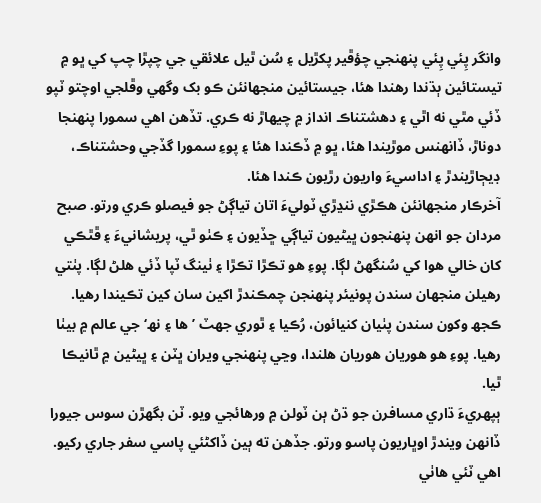وانگر پِئي پِئي پنھنجي چؤڦير پکڙيل ۽ سُن ٿيل علائقي جي چپڙا چپ کي ڀو ۾ تيستائين ٻڌندا رھندا ھئا، جيستائين منجھانئن ڪو بک وگھي وڦلجي اوچتو ٽپو ڏئي مٿي نه اٿي ۽ دھشتناڪ انداز ۾ چيھاڙ نه ڪري. تڏھن اھي سمورا پنھنجا دوناڙ، ڏانھنس موڙيندا ھئا، ڀو ۾ ڏڪندا ھئا ۽ پوءِ سمورا گڏجي وحشتناڪ، ڊيڄاڙيندڙ ۽ اداسيءَ واريون رڙيون ڪندا ھئا.
آخرڪار منجھانئن ھڪڙي ننڍڙي ٽوليءَ اتان تياڳڻ جو فيصلو ڪري ورتو. صبح مردان جو انھن پنھنجون ڀيڻيون تياڳي ڇڏيون ۽ ڪٺو ٿي، پريشانيءَ ۽ ڦٿڪي کان خالي ھوا کي سُنگھڻ لڳا. پوءِ ھو تڪڙا تڪڙا ۽ ٺينگ ٽپا ڏئي ھلڻ لڳا. پٺتي رھيلن منجھان سندن پونيئر پنھنجن چمڪندڙ اکين سان کين تڪيندا رھيا. ڪجھ وکون سندن پٺيان کنيائون، رُڪيا ۽ ٿوري جھٽ ’ھا ۽ نھ‘ جي عالم ۾ بيٺا رھيا. پوءِ ھو ھوريان ھوريان ھلندا، وڃي پنھنجي ويران ڀٽن ۽ ڀيڻين ۾ ٿانيڪا ٿيا.
ٻپھريءَ ڌاري مسافرن جو ڌڻ ٻن ٽولن ۾ ورھائجي ويو. ٽن بگهڙن سوس جيورا ڏانھن ويندڙ اوڀاريون پاسو ورتو. جڏھن ته ٻين ڏاکڻئي پاسي سفر جاري رکيو. اھي ٽئي ھاٺي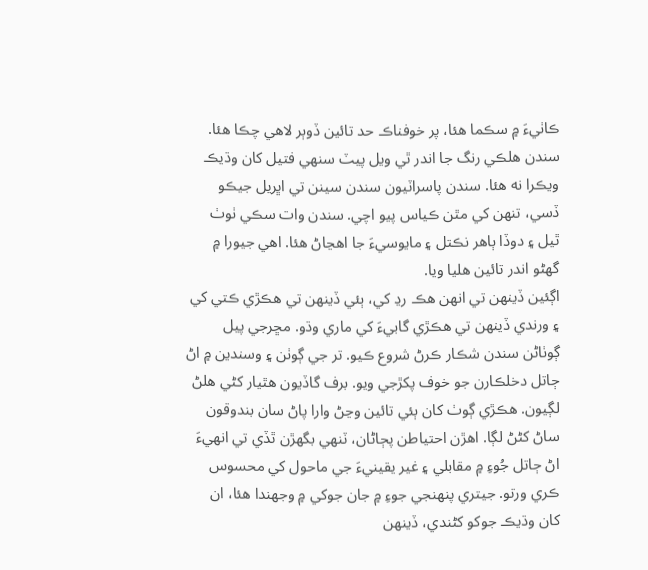ڪاٺيءَ ۾ سڪما ھئا، پر خوفناڪ حد تائين ڏوٻر لاھي چڪا ھئا. سندن ھلڪي رنگ جا اندر ٿي ويل پيٽ سنھي فتيل کان وڌيڪ ويڪرا نه ھئا. سندن پاسراٽيون سندن سينن تي اڀريل جيڪو ڏسي، تنھن کي مٿن ڪياس پيو اچي. سندن وات سڪي ٺوٺ ٿيل ۽ دوڏا ٻاھر نڪتل ۽ مايوسيءَ جا اھڃاڻ ھئا. اھي جيورا ۾ گھڻو اندر تائين ھليا ويا.
اڳئين ڏينھن تي انھن ھڪ رڍ کي، ٻئي ڏينھن تي ھڪڙي ڪتي کي ۽ ورندي ڏينھن تي ھڪڙي گابيءَ کي ماري وڌو. مڇرجي پيل ڳوٺاڻن سندن شڪار ڪرڻ شروع ڪيو. تر جي ڳوٺن ۽ وسندين ۾ اڻ ڄاتل دخلڪارن جو خوف پکڙجي ويو. برف گاڏيون ھٿيار کڻي ھلڻ لڳيون. ھڪڙي ڳوٺ کان ٻئي تائين وڃڻ وارا پاڻ سان بندوقون ساڻ کڻڻ لڳا. اھڙن احتياطن پڄاڻان، ٽنھي بگهڙن ٿڏي تي انھيءَ اڻ ڄاتل جُوءِ ۾ مقابلي ۽ غير يقينيءَ جي ماحول کي محسوس ڪري ورتو. جيتري پنھنجي جوءِ ۾ جان جوکي ۾ وجهندا ھئا، ان کان وڌيڪ جوکو کڻندي، ڏينھن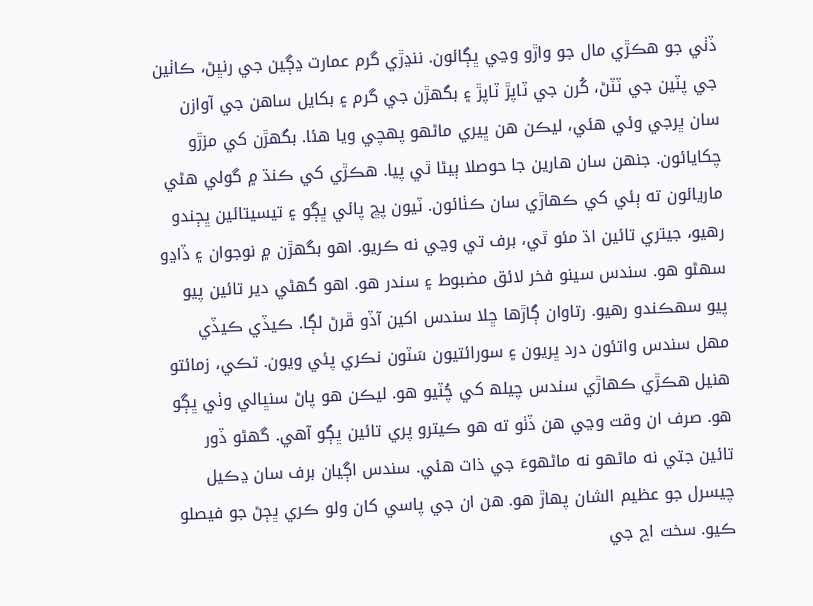ڏٺي جو ھڪڙي مال جو واڙو وڃي ڀڳائون. ننڍڙي گرم عمارت ڍڳين جي رنڀڻ، ڪاٺين جي پٽين جي ٽٽڻ، کُرن جي ٽاپڙ ٽاپڙ ۽ بگهڙن جي گرم ۽ بکايل ساھن جي آوازن سان ڀرجي وئي ھئي، ليڪن ھن ڀيري ماڻھو پھچي ويا ھئا. بگهڙن کي مزڙو چکايائون. جنھن سان ھارين جا حوصلا ٻيڻا ٿي پيا. ھڪڙي کي ڪنڌ ۾ گولي ھڻي ماريائون ته ٻئي کي ڪھاڙي سان ڪٺائون. ٽيون پڇ پائي ڀڳو ۽ تيسيتائين ڀڄندو رھيو، جيتري تائين اڌ مئو ٿي، برف تي وڃي نه ڪريو. اھو بگهڙن ۾ نوجوان ۽ ڏاڍو سھڻو ھو. سندس سينو فخر لائق مضبوط ۽ سندر ھو. اھو گھڻي دير تائين پيو پيو سھڪندو رھيو. رتاوان ڳاڙها ڇلا سندس اکين آڏو ڦرڻ لڳا. ڪيڏي ڪيڏي مھل سندس واتئون درد ڀريون ۽ سورائتيون سَٽون نڪري پئي ويون. تڪي، زمائتو ھنيل ھڪڙي ڪھاڙي سندس چيلھ کي چُٽيو ھو. ليڪن ھو پاڻ سنڀالي وٺي ڀڳو ھو. صرف ان وقت وڃي ھن ڏٺو ته ھو ڪيترو پري تائين ڀڳو آھي. گھڻو ڏور تائين جتي نه ماڻھو نه ماڻھوءَ جي ذات ھئي. سندس اڳيان برف سان ڍڪيل چيسرل جو عظيم الشان پھاڙ ھو. ھن ان جي پاسي کان ولو ڪري ڀڄڻ جو فيصلو ڪيو. سخت اڃ جي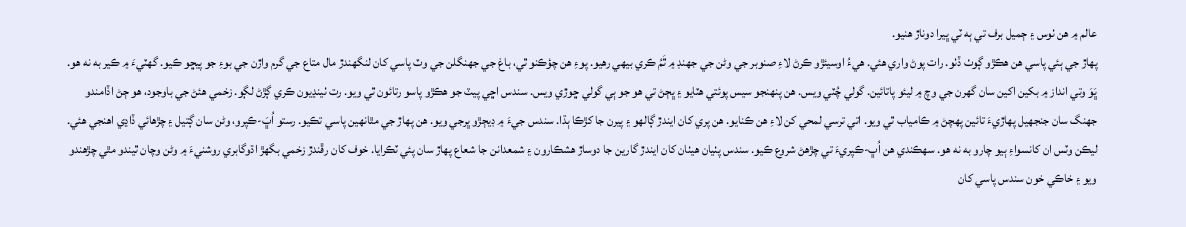عالم ۾ ھن ٺوس ۽ ڄميل برف تي ٻه ٽي ڀيرا دوناڙ ھنيو.
پھاڙ جي ٻئي پاسي ھن ھڪڙو ڳوٺ ڏٺو. رات پوڻ واري ھئي. ھيءُ اوسيئڙو ڪرڻ لاءِ صنوبر جي وڻن جي جھنڊ ۾ ٿَمُ ڪري بيھي رھيو. پوءِ ھن چؤڪنو ٿي، باغ جي جھنگلن جي وٽ پاسي کان لنگھندڙ مال متاع جي گرم واڙن جي بوءِ جو پيڇو ڪيو. گھٽيءَ ۾ ڪير به نه ھو. ڀَوَ وتي انداز ۾ بکين اکين سان گھرن جي وچ ۾ ليئو پاتائين. گولي چُٽي ويس. ھن پنھنجو سيس پوئتي ھٽايو ۽ ڀڄڻ تي ھو جو ٻي گولي ڇوڙي ويس. سندس اڇي پيٽ جو ھڪڙو پاسو رتائون ٿي ويو. رت ٺينڍيون ڪري ڳڙڻ لڳو. زخمي ھئڻ جي باوجود، ھو ڄڻ اڏامندو جھنگ سان جنجھيل پھاڙيءَ تائين پھچڻ ۾ ڪامياب ٿي ويو. اتي ترسي لمحي کن لاءِ ھن ڪنايو. ھن پري کان ايندڙ ڳالھو ۽ پيرن جا کڙڪا ٻڌا. سندس جيءَ ۾ ڊيڄڙو ڀرجي ويو. ھن پھاڙ جي مٿانھين پاسي تڪيو. رستو اُڀَ-ڪپرو، وڻن سان ڳتيل ۽ چڙھائي ڏاڍي اھنجي ھئي. ليڪن وٽس ان کانسواءِ ٻيو چارو به نه ھو. سھڪندي ھن اُڀ-ڪپريءَ تي چڙھڻ شروع ڪيو. سندس پٺيان ھيٺان کان ايندڙ گارين جا دوساڙ ھشڪارون ۽ شمعدانن جا شعاع پھاڙ سان پئي ٽڪرايا. خوف کان رڦندڙ زخمي بگھڙ اڌوگابري روشنيءَ ۾ وڻن وچان ٿيندو مٿي چڙھندو ويو ۽ خاڪي خون سندس پاسي کان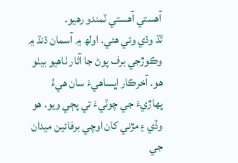آھستي آھستي ٽمندو رھيو.
ٿڌ وڌي وئي ھئي. اولھ ۾ آسمان ڌنڌ ۾ وڪوڙجي برف پوڻ جا آثار ٺاھيو بيٺو ھو. آخرڪار اڀساھيءَ سان ھيءُ پھاڙيءَ جي چوٽيءَ تي پڄي ويو. ھو وڏي ۽ مڙني کان اوچي برفائين ميدان جي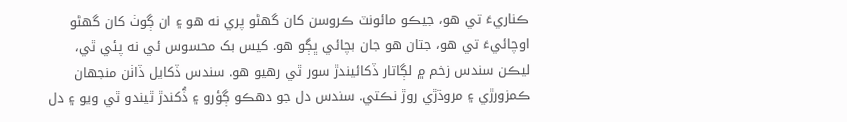ڪناريءَ تي ھو، جيڪو مائونٽ ڪروسن کان گھڻو پري نه ھو ۽ ان ڳوٺ کان گھڻو اوچائيءَ تي ھو، جتان ھو جان بچائي ڀڳو ھو. کيس بک محسوس ئي نه پئي ٿي، ليڪن سندس زخم ۾ لڳاتار ڏکائيندڙ سور ٿي رھيو ھو. سندس ڏکايل ڏاٺن منجھان ڪمزورڙي ۽ مروڌڙي روڙ نڪتي. سندس دل جو دھڪو ڳؤرو ۽ ڏُکندڙ ٿيندو ٿي ويو ۽ دل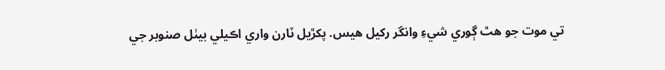تي موت جو ھٿ ڳوري شيءِ وانگر رکيل ھيس. پکڙيل ٽارن واري اڪيلي بيٺل صنوبر جي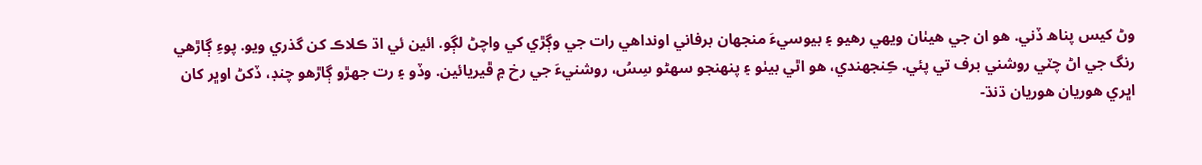وڻ کيس پناھ ڏني. ھو ان جي ھيٺان ويھي رھيو ۽ بيوسيءَ منجھان برفاني اونداھي رات جي وڳڙي کي واچڻ لڳو. ائين ئي اڌ ڪلاڪ کن گذري ويو. پوءِ ڳاڙھي رنگ جي اڻ چٽي روشني برف تي پئي. ڪِنجھندي، ھو اٿي بيٺو ۽ پنھنجو سھڻو سِسُ، روشنيءَ جي رخ ۾ ڦيريائين. وڏو ۽ رت جھڙو ڳاڙھو چنڊ، ڏکڻ اوڀر کان اڀري ھوريان ھوريان ڌنڌ-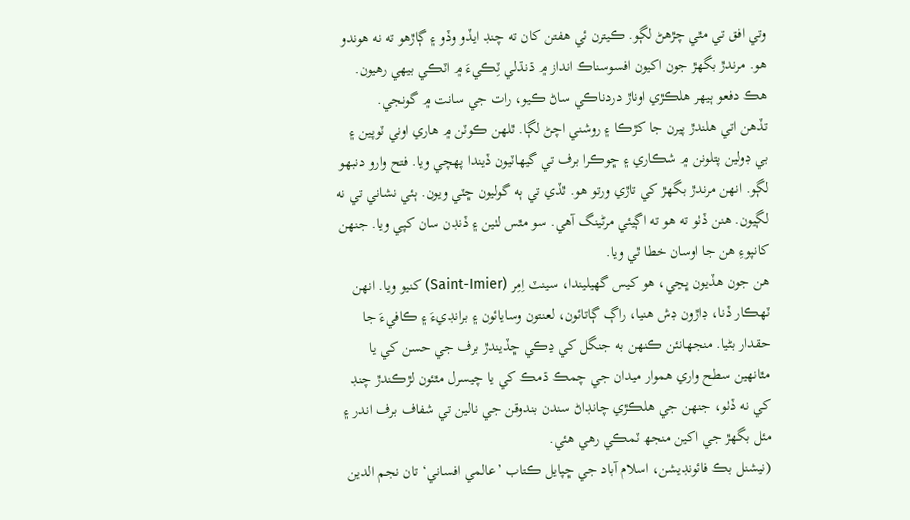وتي افق تي مٿي چڙھڻ لڳو. ڪيترن ئي ھفتن کان ته چنڊ ايڏو وڏو ۽ ڳاڙھو ته نه ھوندو ھو. مرندڙ بگھڙ جون اکيون افسوسناڪ انداز ۾ ڌنڌلي ٽِڪيءَ ۾ اٽڪي بيھي رھيون. ھڪ دفعو ٻيھر ھلڪڙي اوناڙ دردناڪي ساڻ ڪيو، رات جي سانت ۾ گونجي.
تڏھن اتي ھلندڙ پيرن جا کڙڪا ۽ روشني اچڻ لڳا. ٿلھن ڪوٽن ۾ ھاري اوني ٽوپين ۽ بي ڊولين پتلونن ۾ شڪاري ۽ ڇوڪرا برف تي گيھاٽيون ڏيندا پھچي ويا. فتح وارو دنبھو لڳو. انھن مرندڙ بگھڙ کي تاڙي ورتو ھو. ٿڏي تي ٻه گوليون ڇٽي ويون. ٻئي نشاني تي نه لڳيون. ھنن ڏٺو ته ھو ته اڳيئي مرڻينگ آھي. سو مٿس لٺين ۽ ڏنڊن سان کپي ويا. جنھن کانپوءِ ھن جا اوسان خطا ٿي ويا.
ھن جون ھڏيون ڀڃي، ھو کيس گھيليندا، سينٽ اِمِر (Saint-Imier) کنيو ويا. انھن ٽھڪار ڏنا، ڊاڙون ڊش ھنيا، راڳ ڳاتائون، لعنتون وسايائون ۽ برانڊيءَ ۽ ڪافيءَ جا حقدار بڻيا. منجھانئن ڪنھن به جنگل کي ڍڪي ڇڏيندڙ برف جي حسن کي يا مٿانھين سطح واري ھموار ميدان جي چمڪ ڌمڪ کي يا چيسرل مٿئون لڙڪندڙ چنڊ کي نه ڏٺو، جنھن جي ھلڪڙي چانڊاڻ سندن بندوقن جي نالين تي شفاف برف اندر ۽ مئل بگھڙ جي اکين منجھ ٽمڪي رھي ھئي.
(نيشنل بڪ فائونڊيشن، اسلام آباد جي ڇپايل ڪتاب ’عالمي افساني‘ تان نجم الدين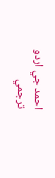احمد جي اردو ترجمي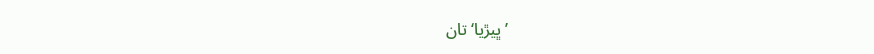’ڀيڙيا‘ تان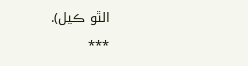الٿو ڪيل).
***